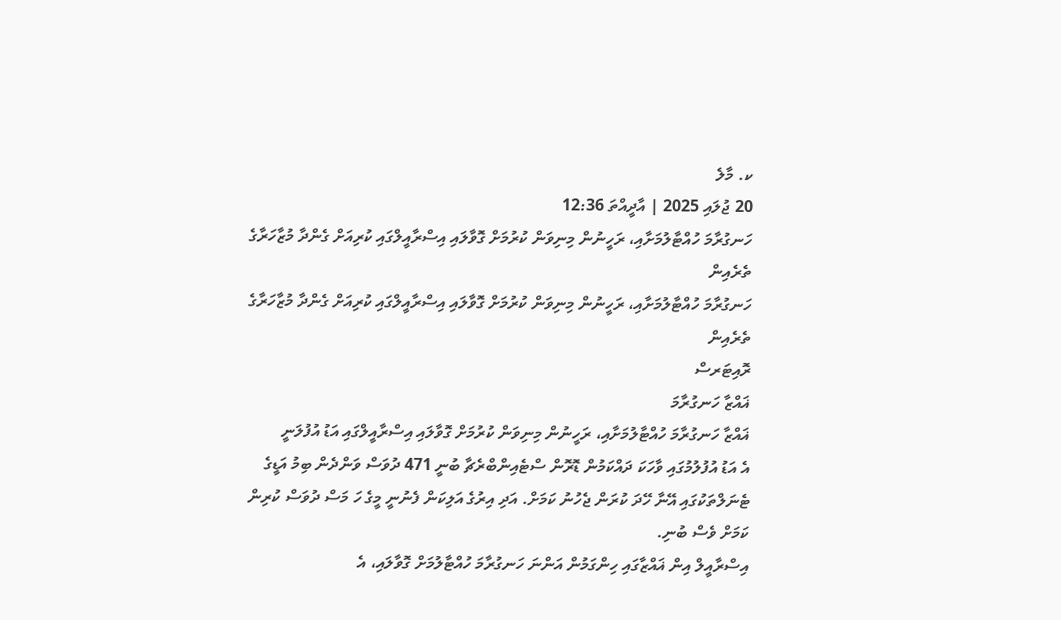ކ. މާލެ
20 ޖުލައި 2025 | އާދީއްތަ 12:36
ހަނގުރާމަ ހުއްޓާލުމަށާއި، ރަހީނުން މިނިވަން ކުރުމަށް ގޮވާލައި އިސްރާއީލްގައި ކުރިއަށް ގެންދާ މުޒާހަރާގެ ތެރެއިން
ހަނގުރާމަ ހުއްޓާލުމަށާއި، ރަހީނުން މިނިވަން ކުރުމަށް ގޮވާލައި އިސްރާއީލްގައި ކުރިއަށް ގެންދާ މުޒާހަރާގެ ތެރެއިން
ރޮއިޓަރސް
ޣައްޒާ ހަނގުރާމަ
ޣައްޒާ ހަނގުރާމަ ހުއްޓާލުމަށާއި، ރަހީނުން މިނިވަން ކުރުމަށް ގޮވާލައި އިސްރާއީލްގައި އަޑު އުފުލަނީ
އެ އަޑު އުފުލުމުގައި ވާހަކަ ދައްކަމުން ޑޮރޮން ސްޓެއިންބްރެޗާ ބުނީ 471 ދުވަސް ވަންދެން ބިމު އަޑީގެ ޓެނަލްތަކުގައި އޭނާ ހޭދަ ކުރަން ޖެހުނު ކަމަށް. އަދި އިރުގެ އަލިކަން ފެނުނީ މީގެ ހަ މަސް ދުވަސް ކުރިން ކަމަށް ވެސް ބުނި.
އިސްރާއީލް އިން ޣައްޒާގައި ހިންގަމުން އަންނަ ހަނގުރާމަ ހުއްޓާލުމަށް ގޮވާލައި، އެ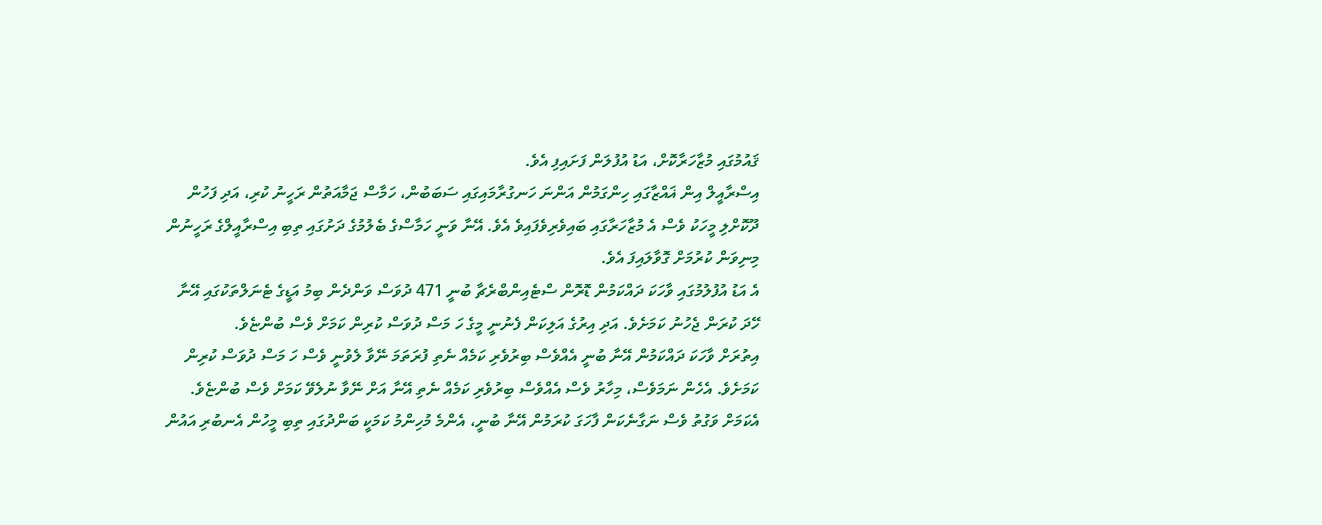ޤައުމުގައި މުޒާހަރާކޮށް، އަޑު އުފުލަން ފަށައިފި އެވެ.
އިސްރާއީލް އިން ޣައްޒާގައި ހިންގަމުން އަންނަ ހަނގުރާމައިގައި ސަބަބުން، ހަމާސް ޖަމާއަތުން ރަހީނު ކުރި، އަދި ފަހުން ދޫކޮށްލި މީހަކު ވެސް އެ މުޒާހަރާގައި ބައިވެރިވެފައިވެ އެވެ. އޭނާ ވަނީ ހަމާސްގެ ބެލުމުގެ ދަށުގައި ތިބި އިސްރާއީލްގެ ރަހީނުން މިނިވަން ކުރުމަށް ގޮވާލައިފަ އެވެ.
އެ އަޑު އުފުލުމުގައި ވާހަކަ ދައްކަމުން ޑޮރޮން ސްޓެއިންބްރެޗާ ބުނީ 471 ދުވަސް ވަންދެން ބިމު އަޑީގެ ޓެނަލްތަކުގައި އޭނާ ހޭދަ ކުރަން ޖެހުނު ކަމަށެވެ. އަދި އިރުގެ އަލިކަން ފެނުނީ މީގެ ހަ މަސް ދުވަސް ކުރިން ކަމަށް ވެސް ބުންޏެވެ.
އިތުރަށް ވާހަކަ ދައްކަމުން އޭނާ ބުނީ އެއްވެސް ބިރުވެރި ކަމެއް ނެތި ފުރަތަމަ ނޭވާ ލެވުނީ ވެސް ހަ މަސް ދުވަސް ކުރިން ކަމަށެވެ. އެހެން ނަމަވެސް، މިހާރު ވެސް އެއްވެސް ބިރުވެރި ކަމެއް ނެތި އޭނާ އަށް ނޭވާ ނުލެވޭ ކަމަށް ވެސް ބުންޏެވެ. އެކަމަށް ވަގުތު ވެސް ނަގާނެކަން ފާހަގަ ކުރަމުން އޭނާ ބުނީ، އެންމެ މުހިންމު ކަމަކީ ބަންދުގައި ތިބި މީހުން އެނބުރި އައުން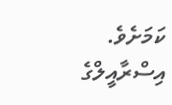ކަމަށެވެ.
އިސްރާއީލްގެ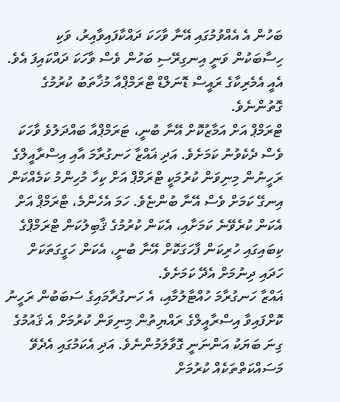ބަހުން އެ އެއްވުމުގައި އޭނާ ވާހަކަ ދައްކާފައިވާއިރު، ވަކި ހިސާބަކުން ވަނީ އިނގިރޭސި ބަހުން ވެސް ވާހަކަ ދައްކައިފަ އެވެ. އެއީ އެމެރިކާގެ ރައީސް ޑޮނަލްޑް ޓްރަމްޕްއާ މުޚާތަބު ކުރުމުގެ ގޮތުންނެވެ.
ޓްރަމްޕް އަށް އަމާޒުކޮށް އޭނާ ބުނީ، ޓަރަމްޕްއާ ބައްދަލުވެ ވާހަކަ ވެސް ދެކެވުނު ކަމަށެވެ. އަދި ޣައްޒާ ހަނގުރާމަ އާއި އިސްރާއީލްގެ ރަހީނުން މިނިވަން ކުރުމަކީ ޓްރަމްޕް އަށް ކިހާ މުހިންމު ކަމެއްކަން އިނގޭ ކަމަށް ވެސް އޭނާ ބުންޏެވެ. ހަމަ އެހެންމެ، ޓްރަމްޕް އަށް އެކަން ކުރެވޭނެ ކަމަށާއި، އެކަން ކުރުމުގެ ޤާބިލުކަން ޓްރަމްޕްގެ ކިބައިގައި ހުރިކަން ފާހަގަކޮށް އޭނާ ބުނީ، އެކަން ހަގީގަތަކަށް ހަދައި ދިނުމަށް އެދޭ ކަމަށެވެ.
ޣައްޒާ ހަނގުރާމަ ހުއްޓާލުމާއި، އެ ހަނގުރާމައިގެ ސަބަބުން ރަހީނު ކޮށްފައިވާ އިސްރާއީލްގެ ރައްޔިތުން މިނިވަން ކުރުމަށް އެ ޤައުމުގެ ގިނަ ބަޔަކު އަންނަނީ ގޮވާލަމުންނެވެ. އަދި އެކަމުގައި އެދެވޭ މަސައްކަތްތަކެއް ކުރުމަށް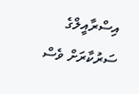އިސްރާއީލްގެ ސަރުކާރަށް ވެސް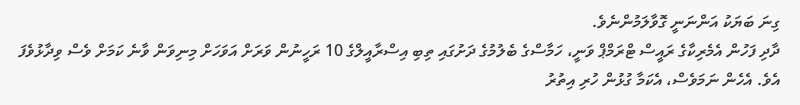ގިނަ ބަޔަކު އަންނަނީ ގޮވާލަމުންނެވެ.
ދާދި ފަހުން އެމެރިކާގެ ރައީސް ޓްރަމްޕް ވަނީ، ހަމާސްގެ ބެލުމުގެ ދަށުގައި ތިބި އިސްރާއީލްގެ 10 ރަހީނުން ވަރަށް އަވަހަށް މިނިވަން ވާނެ ކަމަށް ވެސް ވިދާޅުވެފަ އެވެ. އެހެން ނަމަވެސް، އެކަމާ ގުޅުން ހުރި އިތުރު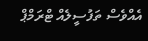އެއްވެސް ތަފުސީލެއް ޓްރަމްޕް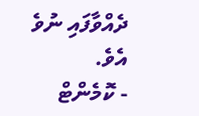ދެއްވާފައި ނުވެ އެވެ.
- ކޮމެންޓް